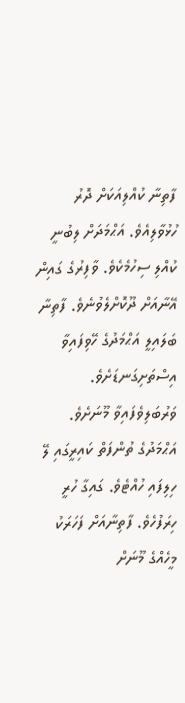ފާތިނާ ކުއްލިއަކަށް ދޮރު ހުޅުވާލިއެވެ. އަޙްމަދަށް ލިބުނީ ކުއްލި ސިހުމެކެވެ. ވާފިރުގެ ގައިން އޭނާއަށް ދޫކޮށްލެވުނެވެ. ފާތިނާ ބަލައިލީ އަޙްމަދުގެ ހޭވިފައިވާ އިސްތަށިގަނޑަށެވެ. ވަރުބަލިވެފައިވާ މޫނަށެވެ. އަޙްމަދުގެ ތުންފަތް ކައިރީގައި ލޭ ހިލިފައި ހުއްޓެވެ. ގައިގާ ހުރީ ހިރަފުހެވެ. ފާތިނާއަށް ފަހަރަކު މީހެއްގެ މޫނަށް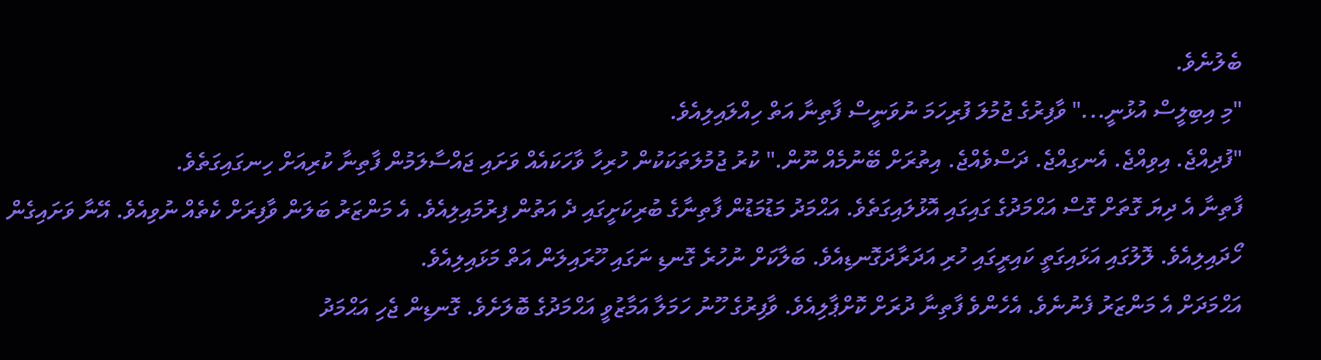ބެލުނެވެ.
"މި އިބިލީސް އުޅުނީ..." ވާފިރުގެ ޖުމުލަ ފުރިހަމަ ނުވަނީސް ފާތިނާ އަތް ހިއްލައިލިއެވެ.
"ފުދިއްޖެ. އިވިއްޖެ. އެނގިއްޖެ. ދަސްވެއްޖެ. އިތުރަށް ބޭނުމެއް ނޫން." ކުރު ޖުމުލަތަކަކުން ހުރިހާ ވާހަކައެއް ވަށައި ޖައްސާލަމުން ފާތިނާ ކުރިއަށް ހިނގައިގަތެވެ.
ފާތިނާ އެ ދިޔަ ގޮތަށް ގޮސް އަޙްމަދުގެ ގައިގައި އޮޅުލައިގަތެވެ. އަޙްމަދު މަޑުމަޑުން ފާތިނާގެ ބުރިކަށީގައި ދެ އަތުން ފިރުމައިލިއެވެ. އެ މަންޒަރު ބަލަން ވާފިރަށް ކެތެއް ނުވިއެވެ. އޭނާ ވަށައިގެން ހޯދައިލިއެވެ. ލޮލުގައި އަޅައިގަތީ ކައިރީގައި ހުރި އަދަރާދަގޮނޑިއެވެ. ބަލާކަށް ނުހުރެ ގޮނޑި ނަގައި ހޫރައިލަން އަތް މަޅައިލިއެވެ.
އަޙްމަދަށް އެ މަންޒަރު ފެނުނެވެ. އެހެންވެ ފާތިނާ ދުރަށް ކޮށްޕާލިއެވެ. ވާފިރުގެ ހޫނު ހަމަލާ އަމާޒުވީ އަޙްމަދުގެ ބޮލަށެވެ. ގޮނޑިން ޖެހި އަޙްމަދު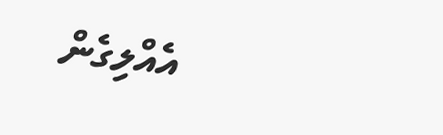އެއްލިގެން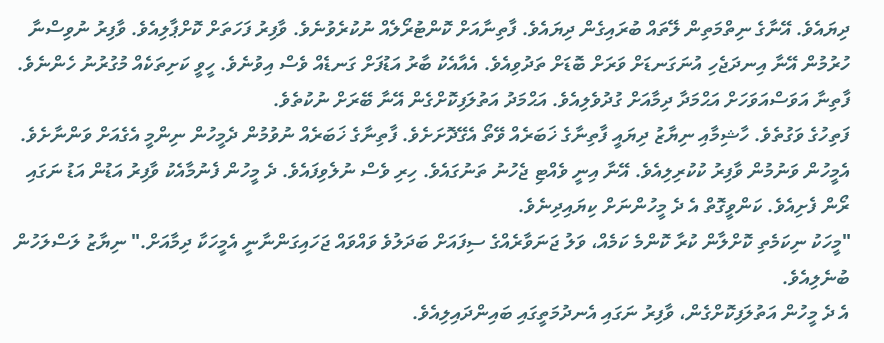ދިޔައެވެ. އޭނާގެ ނިތްމަތިން ލޭތައް ބުރައިގެން ދިޔައެވެ. ފާތިނާއަށް ކޮންޓުރޯލެއް ނުކުރެވުނެވެ. ވާފިރު ފަހަތަށް ކޮށްޕާލިއެވެ. ވާފިރު ނުވިސްނާ ހުރުމުން އޭނާ އިނދަޖެހި އުނަގަނޑަށް ވަރަށް ބޮޑަށް ތަދުވިއެވެ. އެއާއެކު ބާރު އަޑުފަށް ގަނޑެއް ވެސް އިވުނެވެ. ހީވީ ކަށިތަކެއް މުގުރުނު ހެންނެވެ. ފާތިނާ އަވަސްއަވަހަށް އަޙްމަދާ ދިމާއަށް ގުދުވެލިއެވެ. އަޙްމަދު އަތުލަފިކޮށްގެން އޭނާ ބޭރަށް ނުކުތެވެ.
ފަތިހުގެ ވަގުތެވެ. ހާޝިމާއި ނިޔާޒު ދިޔައީ ފާތިނާގެ ޚަބަރެއް ވޭތޯ އެގޭދޮށަށެވެ. ފާތިނާގެ ޚަބަރެއް ނުވުމުން ދެމީހުން ނިންމީ އެގެއަށް ވަންނާށެވެ. އެމީހުން ވަނުމުން ވާފިރު ކުކުރިލިއެވެ. އޭނާ އިނީ ވެއްޓި ޖެހުނު ތަނުގައެވެ. ހިރި ވެސް ނުލެވިފައެވެ. ދެ މީހުން ފެނުމާއެކު ވާފިރު އަޑުން އަޑު ނަގައި ރޯން ފެށިއެވެ. ކަންވީގޮތް އެ ދެ މީހުންނަށް ކިޔައިދިނެވެ.
"މީހަކު ނިކަމެތި ކޮށްލާން ކުރާ ކޮންމެ ކަމެއް، ވަލު ޖަނަވާރެއްގެ ސިފައަށް ބަދަލުވެ ވައްވައް ޖަހައިގަންނާނީ އެމީހަކާ ދިމާއަށް." ނިޔާޒު ލަސްލަހުން ބުނެލިއެވެ.
އެ ދެ މީހުން އަތުލަފިކޮށްގެން، ވާފިރު ނަގައި އެނދުމަތީގައި ބައިންދައިލިއެވެ.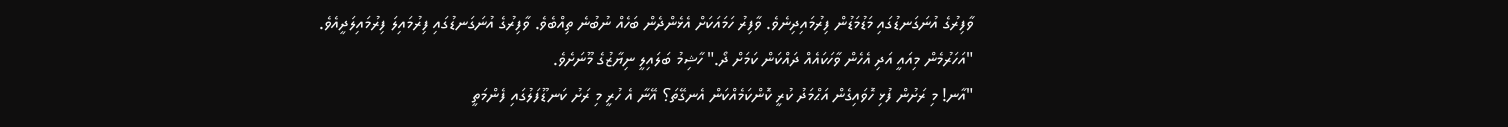ވާފިރުގެ އުނަގަނޑުގައި މަޑުމަޑުން ފިރުމައިދިނެވެ. ވާފިރު ހަމައަކަށް އެޅެންދެން ބަހެއް ނުބުނެ ތިއްބެވެ. ވާފިރުގެ އުނަގަނޑުގައި ފިރުމައިލަ ފިރުމައިލަދީއެވެ.
"އަހަރުމެން މިއައީ އަދި އެހެން ވާހަކައެއް ދައްކަން ކަމަށް ދޯ." ހާޝިމު ބަލައިލީ ނިޔާޒުގެ މޫނަށެވެ.
"އާނ! މި ރަށުން ފުޅި ހޮވައިގެން އަޙްމަދު ކުރީ ކޮންކަމެއްކަން އެނގޭތަ؟ އޭނާ އެ ހުރީ މި ރަށު ކަނޑޫފަލުގައި ފެންމަތީ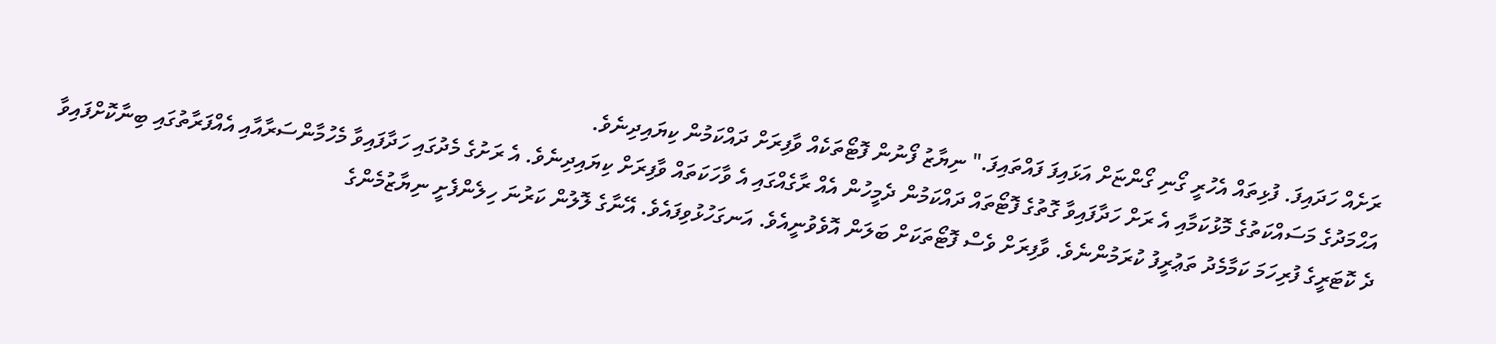ރަށެއް ހަދައިފަ. ފުޅިތައް އެހުރީ ގޯނި ގޯންޏަށް އަޅައިފަ ފައްތައިފަ." ނިޔާޒު ފޯނުން ފޮޓޯތަކެއް ވާފިރަށް ދައްކަމުން ކިޔައިދިނެވެ.
އަޙްމަދުގެ މަސައްކަތުގެ މޮޅުކަމާއި އެ ރަށް ހަދާފައިވާ ގޮތުގެ ފޮޓޯތައް ދައްކަމުން ދެމީހުން އެއް ރާގެއްގައި އެ ވާހަކަތައް ވާފިރަށް ކިޔައިދިނެވެ. އެ ރަށުގެ މެދުގައި ހަދާފައިވާ މެހުމާންސަރާއާއި އެއްފަރާތުގައި ބިނާކޮށްފައިވާ ދެ ކޮޓަރީގެ ފުރިހަމަ ކަމާމެދު ތަޢުރީފު ކުރަމުންނެވެ. ވާފިރަށް ވެސް ފޮޓޯތަކަށް ބަލަން އޮވެވުނީއެވެ. އަނގަހުޅުވިފައެވެ. އޭނާގެ ލޮލުން ކަރުނަ ހިލެންފެށީ ނިޔާޒުމެންގެ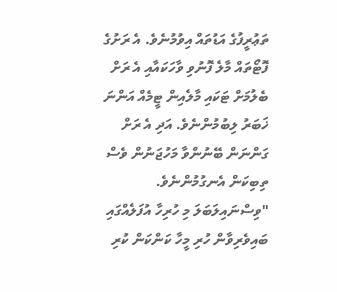ތަޢުރީފުގެ އަޑުތައް އިވުމުނެވެ. އެ ރަށުގެ ފޮޓޯތައް މާލެ ފޮނުވި ވާހަކައާއި އެ ރަށް ބެލުމަށް ޓަކައި މާލެއިން ޓީމެއް އަންނަ ޚަބަރު ލިބުމުންނެވެ. އަދި އެ ރަށް ގަންނަން ބޭނުންވާ މަހުޖަނުން ވެސް ތިބިކަން އެނގުމުންނެވެ.
"ވިސްނައިލަބަލަ މި ހުރިހާ އުފަލެއްގައި ބައިވެރިވާން ހުރި މީހާ ކަންކަން ކުރި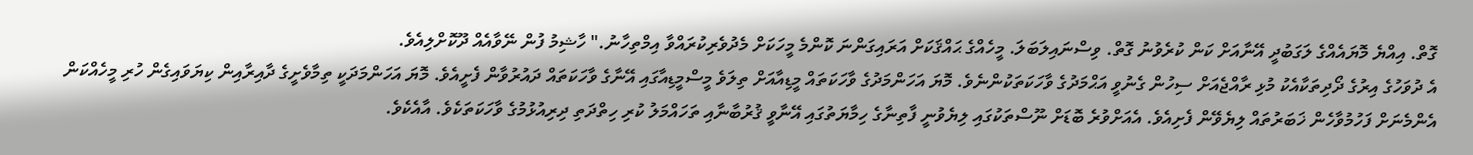ގޮތް. އިއްޔެ މޮޔައެއްގެ ލަގަބުދީ އޭނާއަށް ކަން ކުރެވުނު ގޮތް. ވިސްނައިލަބަލަ. މީހެއްގެ ޙައްޤަކަށް އަރައިގަންނަ ކޮންމެ މީހަކަށް މެދުވެރިކުރައްވާ އިމްތިހާނު." ހާޝިމު ފުން ނޭވާއެއް ދޫކޮށްލިއެވެ.
އެ ދުވަހުގެ އިރުގެ ދޯދިތަކާއެކު މުޅި ރާއްޖެއަށް ސިހުން ގެނުވީ އަޙްމަދުގެ ވާހަކަތަކުންނެވެ. މޮޔަ އަހަންމަދުގެ ވާހަކަތައް މީޑިއާއަށް ތިލަވެ މީސްމީޑިއާގައި އޭނާގެ ވާހަކަތައް ދައުރުވާން ފެށީއެވެ. މޮޔަ އަހަންމަދަކީ ތިމާވެށީގެ ދާއިރާއިން ކިޔަވައިގެން ހުރި މީހެއްކަން އެންމެނަށް ފަހުމުވާހެން ޚަބަރުތައް ލިޔެވޭން ފެށިއެވެ. އެއަށްވުރެ ބޮޑަށް ނޫސްތަކުގައި ލިޔެވުނީ ފާތިނާގެ ހިމާޔަތުގައި އޭނާވީ ޤުރުބާނާއި ތަހައްމަލު ކުރި ހިތްދަތި ދިރިއުޅުމުގެ ވާހަކަތަކެވެ. އާއެކެވެ.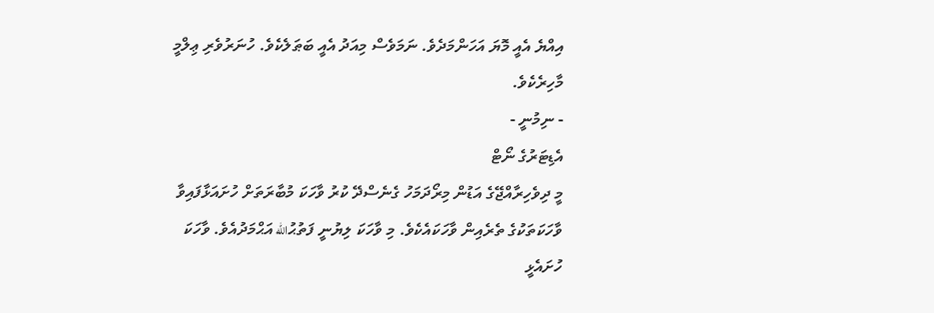އިއްޔެ އެއީ މޮޔަ އަހަންމަދެވެ. ނަމަވެސް މިއަދު އެއީ ބަޠަލެކެވެ. ހުނަރުވެރި ޢިލްމީ މާހިރެކެވެ.
- ނިމުނީ -
އެޑިޓަރުގެ ނޯޓް
މީ ދިވެހިރާއްޖޭގެ އަޑުން މިރޯދަމަހު ގެނެސްދޭ ކުރު ވާހަކަ މުބާރަތަށް ހުށައަޅާފައިވާ ވާހަކަތަކުގެ ތެރެއިން ވާހަކައެކެވެ. މި ވާހަކަ ލިޔުނީ ފަތުޙުالله އަޙްމަދުއެވެ. ވާހަކަ ހުށައެޅީ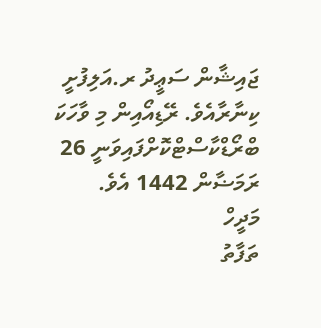ޖައިޝާން ސަޢީދު ރ.އަލިފުށީ ކިނާރާއެވެ. ރޭޑިއޯއިން މި ވާހަކަ ބްރޯޑްކާސްޓްކޮށްފައިވަނީ 26 ރަމަޟާން 1442 އެވެ.
މަދީހް
ތަފާތު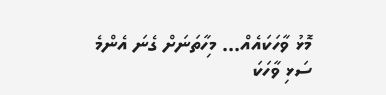މޮޅު ވާހަކައެއް... މިހާތަނަށް ގެނަ އެންމެ ސަޅި ވާހަކަ